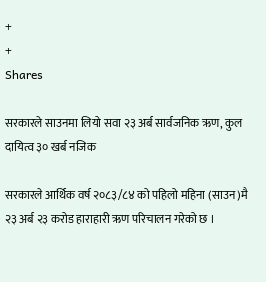+
+
Shares

सरकारले साउनमा लियो सवा २३ अर्ब सार्वजनिक ऋण, कुल दायित्व ३० खर्ब नजिक

सरकारले आर्थिक वर्ष २०८३/८४ को पहिलो महिना (साउन)मै २३ अर्ब २३ करोड हाराहारी ऋण परिचालन गरेको छ ।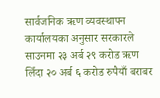सार्वजनिक ऋण व्यवस्थापन कार्यालयका अनुसार सरकारले साउनमा २३ अर्ब २९ करोड ऋण लिँदा २० अर्ब ६ करोड रुपैयाँ बराबर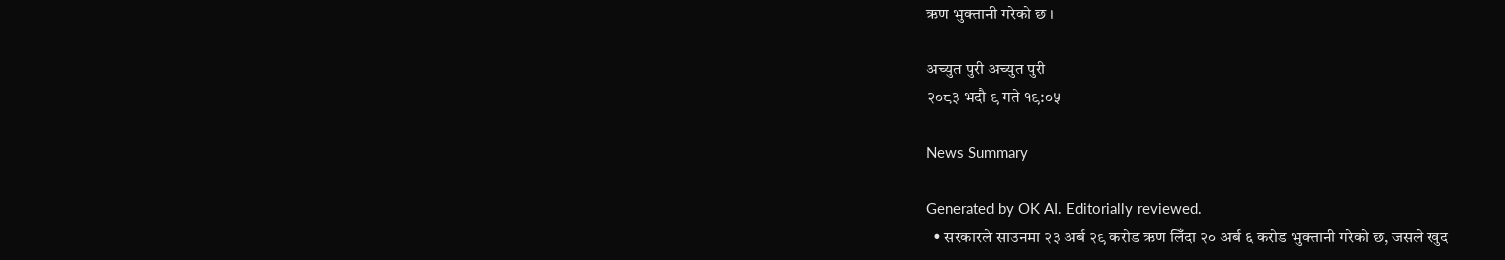ऋण भुक्तानी गरेको छ ।

अच्युत पुरी अच्युत पुरी
२०८३ भदौ ९ गते १९:०५

News Summary

Generated by OK AI. Editorially reviewed.
  • सरकारले साउनमा २३ अर्ब २९ करोड ऋण लिँदा २० अर्ब ६ करोड भुक्तानी गरेको छ, जसले खुद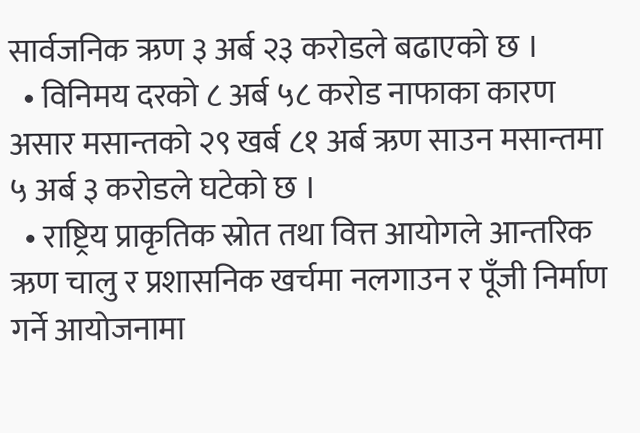सार्वजनिक ऋण ३ अर्ब २३ करोडले बढाएको छ ।
  • विनिमय दरको ८ अर्ब ५८ करोड नाफाका कारण असार मसान्तको २९ खर्ब ८१ अर्ब ऋण साउन मसान्तमा ५ अर्ब ३ करोडले घटेको छ ।
  • राष्ट्रिय प्राकृतिक स्रोत तथा वित्त आयोगले आन्तरिक ऋण चालु र प्रशासनिक खर्चमा नलगाउन र पूँजी निर्माण गर्ने आयोजनामा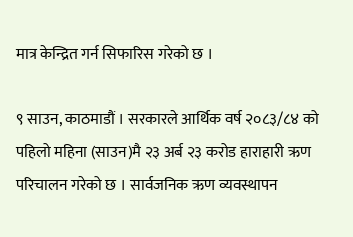मात्र केन्द्रित गर्न सिफारिस गरेको छ ।

९ साउन, काठमाडौं । सरकारले आर्थिक वर्ष २०८३/८४ को पहिलो महिना (साउन)मै २३ अर्ब २३ करोड हाराहारी ऋण परिचालन गरेको छ । सार्वजनिक ऋण व्यवस्थापन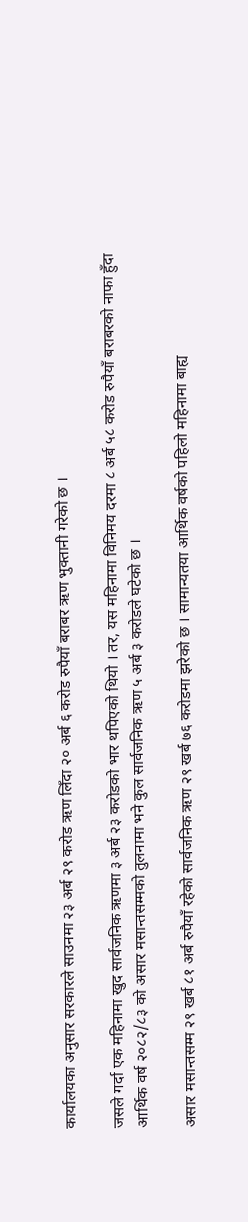कार्यालयका अनुसार सरकारले साउनमा २३ अर्ब २९ करोड ऋण लिँदा २० अर्ब ६ करोड रुपैयाँ बराबर ऋण भुक्तानी गरेको छ ।

जसले गर्दा एक महिनामा खुद सार्वजनिक ऋणमा ३ अर्ब २३ करोडको भार थपिएको थियो । तर, यस महिनामा विनिमय दरमा ८ अर्ब ५८ करोड रुपैयाँ बराबरको नाफा हुँदा आर्थिक वर्ष २०८२/८३ को असार मसान्तसम्मको तुलनामा भने कुल सार्वजनिक ऋण ५ अर्ब ३ करोडले घटेको छ ।

असार मसान्तसम्म २९ खर्ब ८१ अर्ब रुपैयाँ रहेको सार्वजनिक ऋण २९ खर्ब ७६ करोडमा झरेको छ । सामान्यतया आर्थिक वर्षको पहिलो महिनामा बाह्य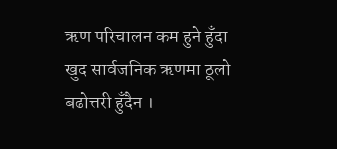ऋण परिचालन कम हुने हुँदा खुद सार्वजनिक ऋणमा ठूलो बढोत्तरी हुँदैन ।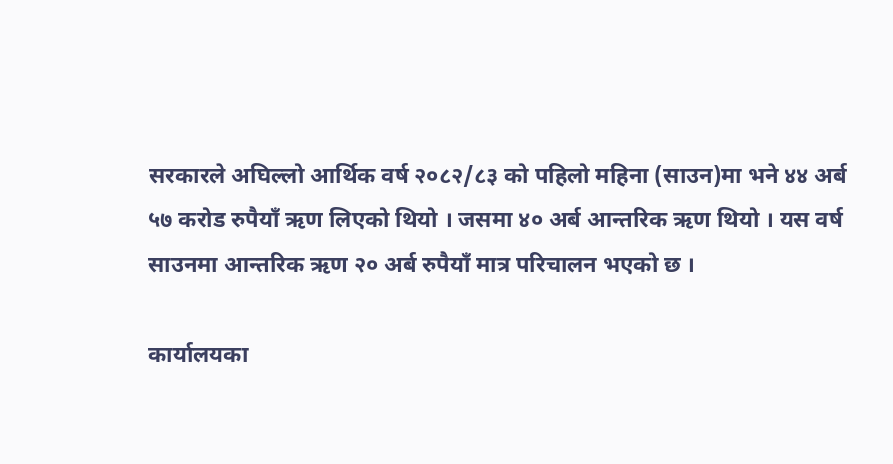सरकारले अघिल्लो आर्थिक वर्ष २०८२/८३ को पहिलो महिना (साउन)मा भने ४४ अर्ब ५७ करोड रुपैयाँ ऋण लिएको थियो । जसमा ४० अर्ब आन्तरिक ऋण थियो । यस वर्ष साउनमा आन्तरिक ऋण २० अर्ब रुपैयाँ मात्र परिचालन भएको छ ।

कार्यालयका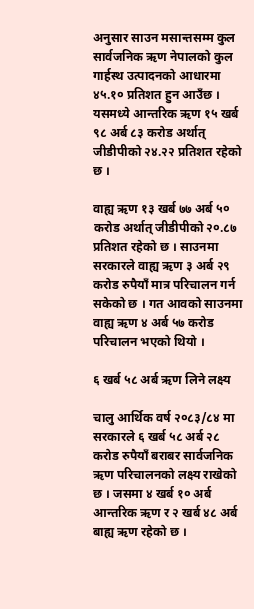अनुसार साउन मसान्तसम्म कुल सार्वजनिक ऋण नेपालको कुल गार्हस्थ उत्पादनको आधारमा ४५.१० प्रतिशत हुन आउँछ । यसमध्ये आन्तरिक ऋण १५ खर्ब ९८ अर्ब ८३ करोड अर्थात् जीडीपीको २४.२२ प्रतिशत रहेको छ ।

वाह्य ऋण १३ खर्ब ७७ अर्ब ५० करोड अर्थात् जीडीपीको २०.८७ प्रतिशत रहेको छ । साउनमा सरकारले वाह्य ऋण ३ अर्ब २९ करोड रुपैयाँ मात्र परिचालन गर्न सकेको छ । गत आवको साउनमा वाह्य ऋण ४ अर्ब ५७ करोड परिचालन भएको थियो ।

६ खर्ब ५८ अर्ब ऋण लिने लक्ष्य

चालु आर्थिक वर्ष २०८३/८४ मा सरकारले ६ खर्ब ५८ अर्ब २८ करोड रुपैयाँ बराबर सार्वजनिक ऋण परिचालनको लक्ष्य राखेको छ । जसमा ४ खर्ब १० अर्ब आन्तरिक ऋण र २ खर्ब ४८ अर्ब बाह्य ऋण रहेको छ ।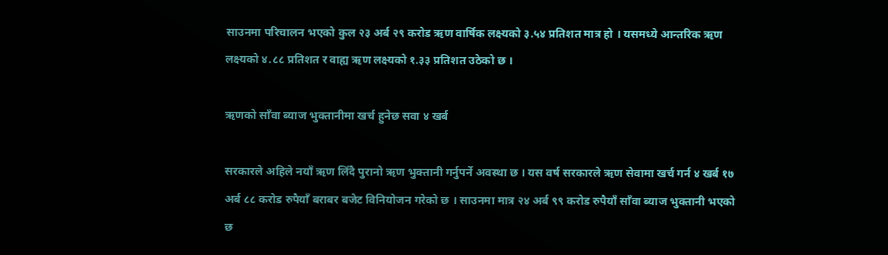साउनमा परिचालन भएको कुल २३ अर्ब २९ करोड ऋण वार्षिक लक्ष्यको ३.५४ प्रतिशत मात्र हो । यसमध्ये आन्तरिक ऋण लक्ष्यको ४.८८ प्रतिशत र वाह्य ऋण लक्ष्यको १.३३ प्रतिशत उठेको छ ।

ऋणको साँवा ब्याज भुक्तानीमा खर्च हुनेछ सवा ४ खर्ब

सरकारले अहिले नयाँ ऋण लिँदै पुरानो ऋण भुक्तानी गर्नुपर्ने अवस्था छ । यस वर्ष सरकारले ऋण सेवामा खर्च गर्न ४ खर्ब १७ अर्ब ८८ करोड रुपैयाँ बराबर बजेट विनियोजन गरेको छ । साउनमा मात्र २४ अर्ब ९९ करोड रुपैयाँ साँवा ब्याज भुक्तानी भएको छ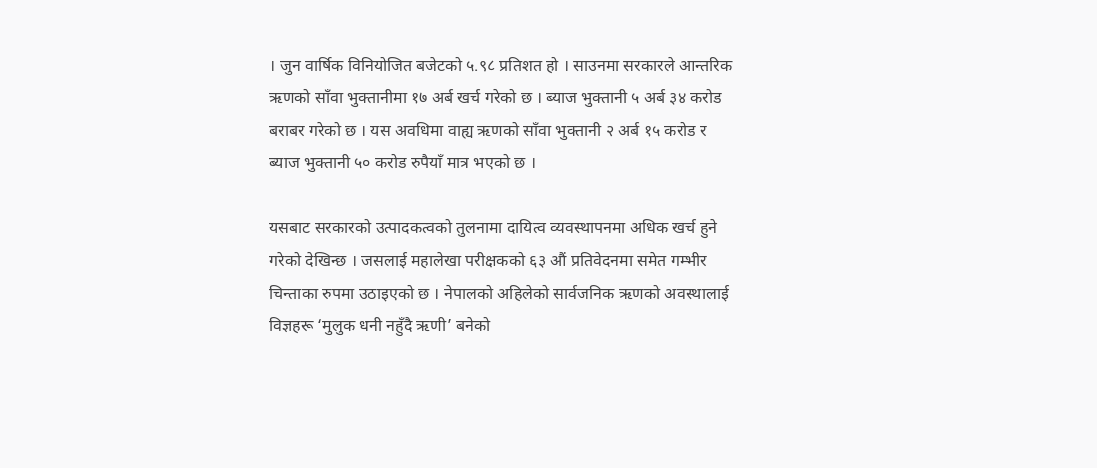। जुन वार्षिक विनियोजित बजेटको ५.९८ प्रतिशत हो । साउनमा सरकारले आन्तरिक ऋणको साँवा भुक्तानीमा १७ अर्ब खर्च गरेको छ । ब्याज भुक्तानी ५ अर्ब ३४ करोड बराबर गरेको छ । यस अवधिमा वाह्य ऋणको साँवा भुक्तानी २ अर्ब १५ करोड र ब्याज भुक्तानी ५० करोड रुपैयाँ मात्र भएको छ ।

यसबाट सरकारको उत्पादकत्वको तुलनामा दायित्व व्यवस्थापनमा अधिक खर्च हुने गरेको देखिन्छ । जसलाई महालेखा परीक्षकको ६३ औं प्रतिवेदनमा समेत गम्भीर चिन्ताका रुपमा उठाइएको छ । नेपालको अहिलेको सार्वजनिक ऋणको अवस्थालाई विज्ञहरू ‘मुलुक धनी नहुँदै ऋणी’ बनेको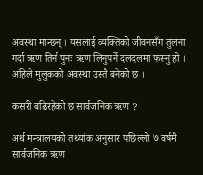अवस्था मान्छन् । यसलाई व्यक्तिको जीवनसँग तुलना गर्दा ऋण तिर्न पुनः ऋण लिनुपर्ने दलदलमा फस्नु हो । अहिले मुलुकको अवस्था उस्तै बनेको छ ।

कसरी बढिरहेको छ सार्वजनिक ऋण ?

अर्थ मन्त्रालयको तथ्यांक अनुसार पछिल्लो ७ वर्षमै सार्वजनिक ऋण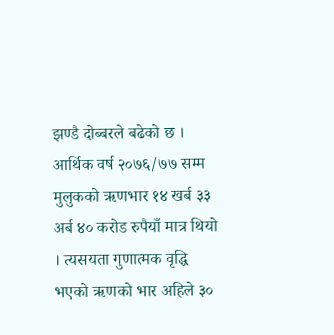झण्डै दोब्बरले बढेको छ । आर्थिक वर्ष २०७६/७७ सम्म मुलुकको ऋणभार १४ खर्ब ३३ अर्ब ४० करोड रुपैयाँ मात्र थियो । त्यसयता गुणात्मक वृद्धि भएको ऋणको भार अहिले ३०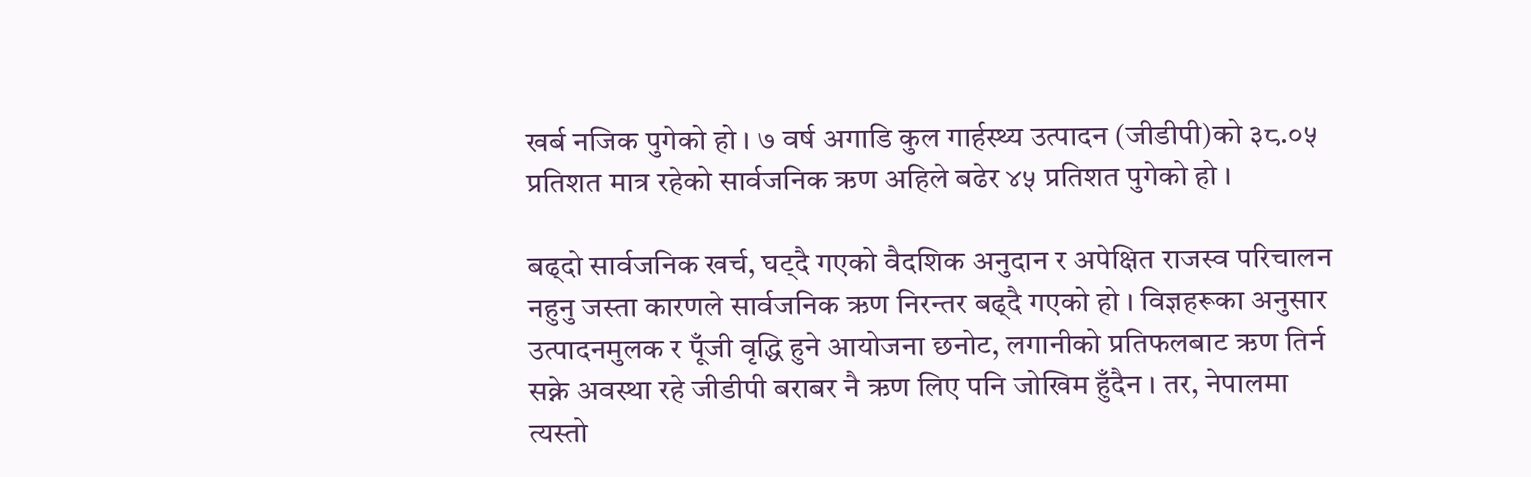खर्ब नजिक पुगेको हो । ७ वर्ष अगाडि कुल गार्हस्थ्य उत्पादन (जीडीपी)को ३८.०५ प्रतिशत मात्र रहेको सार्वजनिक ऋण अहिले बढेर ४५ प्रतिशत पुगेको हो ।

बढ्दो सार्वजनिक खर्च, घट्दै गएको वैदशिक अनुदान र अपेक्षित राजस्व परिचालन नहुनु जस्ता कारणले सार्वजनिक ऋण निरन्तर बढ्दै गएको हो । विज्ञहरूका अनुसार उत्पादनमुलक र पूँजी वृद्धि हुने आयोजना छनोट, लगानीको प्रतिफलबाट ऋण तिर्न सक्ने अवस्था रहे जीडीपी बराबर नै ऋण लिए पनि जोखिम हुँदैन । तर, नेपालमा त्यस्तो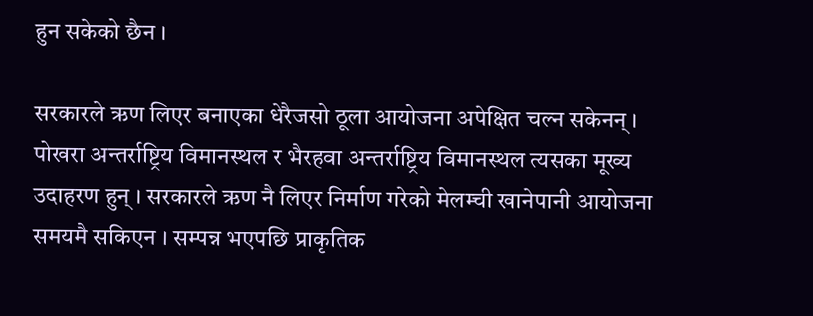हुन सकेको छैन ।

सरकारले ऋण लिएर बनाएका धेरैजसो ठूला आयोजना अपेक्षित चल्न सकेनन् । पोखरा अन्तर्राष्ट्रिय विमानस्थल र भैरहवा अन्तर्राष्ट्रिय विमानस्थल त्यसका मूख्य उदाहरण हुन् । सरकारले ऋण नै लिएर निर्माण गरेको मेलम्ची खानेपानी आयोजना समयमै सकिएन । सम्पन्न भएपछि प्राकृतिक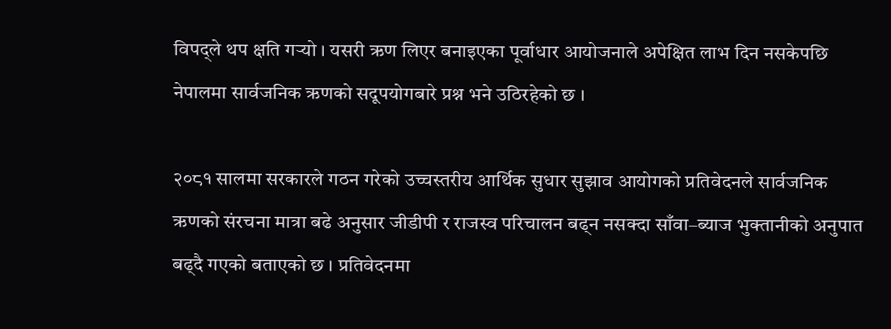विपद्ले थप क्षति गर्‍यो । यसरी ऋण लिएर बनाइएका पूर्वाधार आयोजनाले अपेक्षित लाभ दिन नसकेपछि नेपालमा सार्वजनिक ऋणको सदूपयोगबारे प्रश्न भने उठिरहेको छ ।

२०८१ सालमा सरकारले गठन गरेको उच्चस्तरीय आर्थिक सुधार सुझाव आयोगको प्रतिवेदनले सार्वजनिक ऋणको संरचना मात्रा बढे अनुसार जीडीपी र राजस्व परिचालन बढ्न नसक्दा साँवा–ब्याज भुक्तानीको अनुपात बढ्दै गएको बताएको छ । प्रतिवेदनमा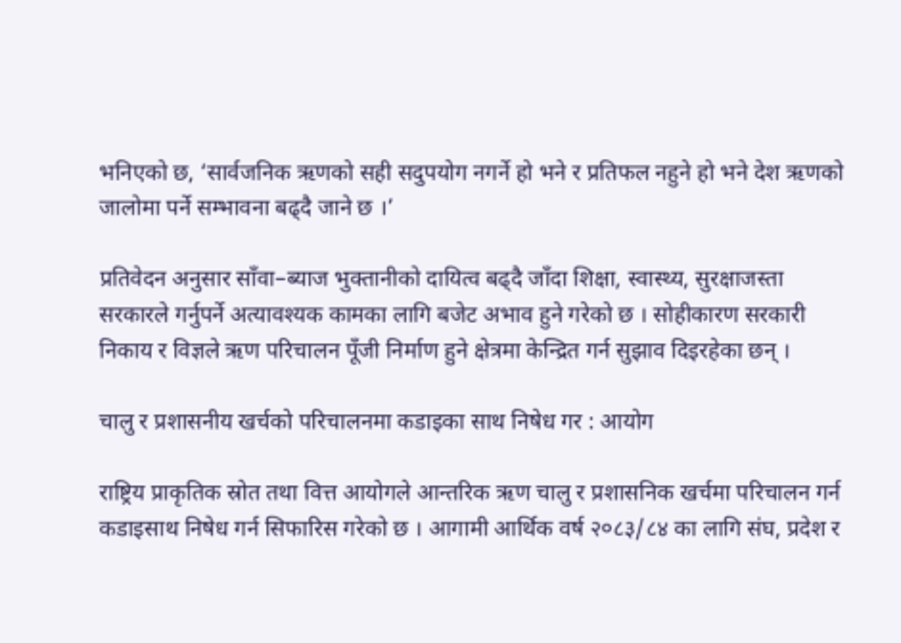भनिएको छ, ‘सार्वजनिक ऋणको सही सदुपयोग नगर्ने हो भने र प्रतिफल नहुने हो भने देश ऋणको जालोमा पर्ने सम्भावना बढ्दै जाने छ ।’

प्रतिवेदन अनुसार साँवा–ब्याज भुक्तानीको दायित्व बढ्दै जाँदा शिक्षा, स्वास्थ्य, सुरक्षाजस्ता सरकारले गर्नुपर्ने अत्यावश्यक कामका लागि बजेट अभाव हुने गरेको छ । सोहीकारण सरकारी निकाय र विज्ञले ऋण परिचालन पूँजी निर्माण हुने क्षेत्रमा केन्द्रित गर्न सुझाव दिइरहेका छन् ।

चालु र प्रशासनीय खर्चको परिचालनमा कडाइका साथ निषेध गर : आयोग

राष्ट्रिय प्राकृतिक स्रोत तथा वित्त आयोगले आन्तरिक ऋण चालु र प्रशासनिक खर्चमा परिचालन गर्न कडाइसाथ निषेध गर्न सिफारिस गरेको छ । आगामी आर्थिक वर्ष २०८३/८४ का लागि संघ, प्रदेश र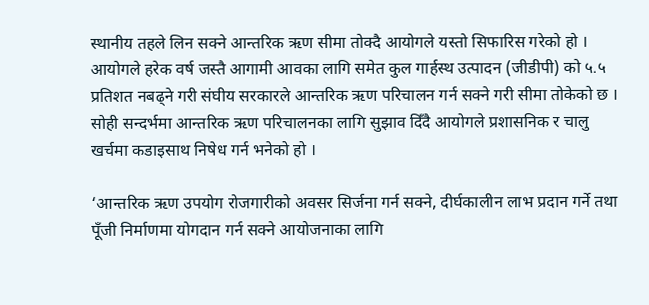स्थानीय तहले लिन सक्ने आन्तरिक ऋण सीमा तोक्दै आयोगले यस्तो सिफारिस गरेको हो । आयोगले हरेक वर्ष जस्तै आगामी आवका लागि समेत कुल गार्हस्थ उत्पादन (जीडीपी) को ५.५ प्रतिशत नबढ्ने गरी संघीय सरकारले आन्तरिक ऋण परिचालन गर्न सक्ने गरी सीमा तोकेको छ । सोही सन्दर्भमा आन्तरिक ऋण परिचालनका लागि सुझाव दिँदै आयोगले प्रशासनिक र चालु खर्चमा कडाइसाथ निषेध गर्न भनेको हो ।

‘आन्तरिक ऋण उपयोग रोजगारीको अवसर सिर्जना गर्न सक्ने, दीर्घकालीन लाभ प्रदान गर्ने तथा पूँजी निर्माणमा योगदान गर्न सक्ने आयोजनाका लागि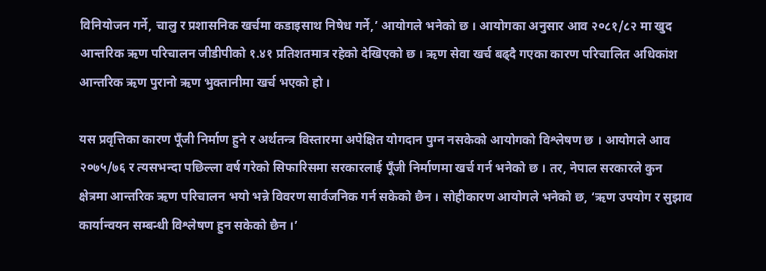विनियोजन गर्ने, चालु र प्रशासनिक खर्चमा कडाइसाथ निषेध गर्ने,’ आयोगले भनेको छ । आयोगका अनुसार आव २०८१/८२ मा खुद आन्तरिक ऋण परिचालन जीडीपीको १.४१ प्रतिशतमात्र रहेको देखिएको छ । ऋण सेवा खर्च बढ्दै गएका कारण परिचालित अधिकांश आन्तरिक ऋण पुरानो ऋण भुक्तानीमा खर्च भएको हो ।

यस प्रवृत्तिका कारण पूँजी निर्माण हुने र अर्थतन्त्र विस्तारमा अपेक्षित योगदान पुग्न नसकेको आयोगको विश्लेषण छ । आयोगले आव २०७५/७६ र त्यसभन्दा पछिल्ला वर्ष गरेको सिफारिसमा सरकारलाई पूँजी निर्माणमा खर्च गर्न भनेको छ । तर, नेपाल सरकारले कुन क्षेत्रमा आन्तरिक ऋण परिचालन भयो भन्ने विवरण सार्वजनिक गर्न सकेको छैन । सोहीकारण आयोगले भनेको छ, ‘ऋण उपयोग र सुझाव कार्यान्वयन सम्बन्धी विश्लेषण हुन सकेको छैन ।’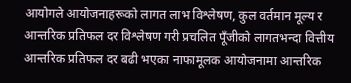आयोगले आयोजनाहरूको लागत लाभ विश्लेषण, कुल वर्तमान मूल्य र आन्तरिक प्रतिफल दर विश्लेषण गरी प्रचलित पूँजीको लागतभन्दा वित्तीय आन्तरिक प्रतिफल दर बढी भएका नाफामूलक आयोजनामा आन्तरिक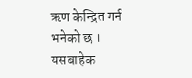ऋण केन्द्रित गर्न भनेको छ । यसबाहेक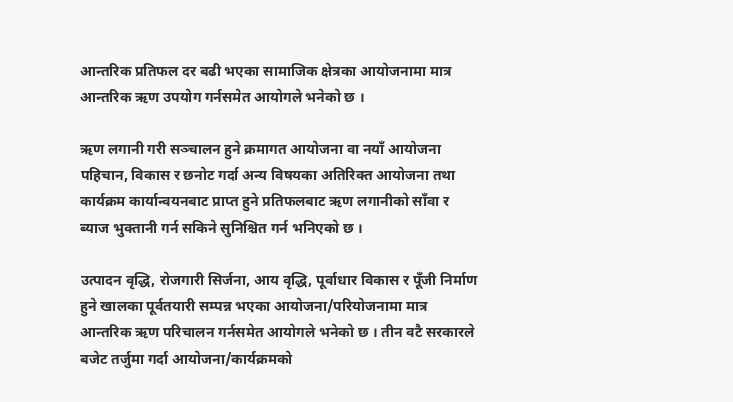आन्तरिक प्रतिफल दर बढी भएका सामाजिक क्षेत्रका आयोजनामा मात्र आन्तरिक ऋण उपयोग गर्नसमेत आयोगले भनेको छ ।

ऋण लगानी गरी सञ्चालन हुने क्रमागत आयोजना वा नयाँ आयोजना पहिचान, विकास र छनोट गर्दा अन्य विषयका अतिरिक्त आयोजना तथा कार्यक्रम कार्यान्वयनबाट प्राप्त हुने प्रतिफलबाट ऋण लगानीको साँवा र ब्याज भुक्तानी गर्न सकिने सुनिश्चित गर्न भनिएको छ ।

उत्पादन वृद्धि, रोजगारी सिर्जना, आय वृद्धि, पूर्वाधार विकास र पूँजी निर्माण हुने खालका पूर्वतयारी सम्पन्न भएका आयोजना/परियोजनामा मात्र आन्तरिक ऋण परिचालन गर्नसमेत आयोगले भनेको छ । तीन वटै सरकारले बजेट तर्जुमा गर्दा आयोजना/कार्यक्रमको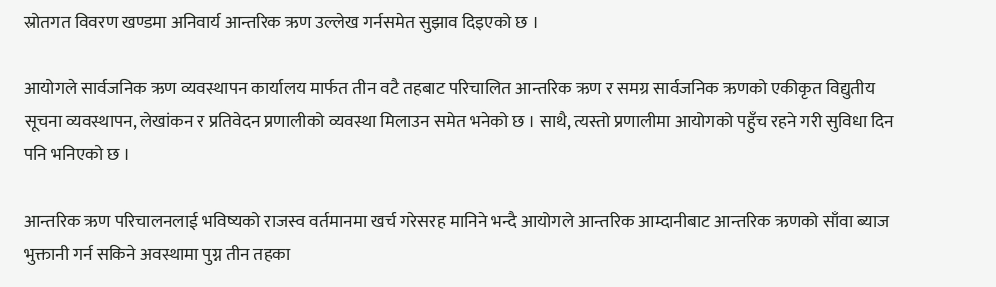स्रोतगत विवरण खण्डमा अनिवार्य आन्तरिक ऋण उल्लेख गर्नसमेत सुझाव दिइएको छ ।

आयोगले सार्वजनिक ऋण व्यवस्थापन कार्यालय मार्फत तीन वटै तहबाट परिचालित आन्तरिक ऋण र समग्र सार्वजनिक ऋणको एकीकृत विद्युतीय सूचना व्यवस्थापन, लेखांकन र प्रतिवेदन प्रणालीको व्यवस्था मिलाउन समेत भनेको छ । साथै, त्यस्तो प्रणालीमा आयोगको पहुँच रहने गरी सुविधा दिन पनि भनिएको छ ।

आन्तरिक ऋण परिचालनलाई भविष्यको राजस्व वर्तमानमा खर्च गरेसरह मानिने भन्दै आयोगले आन्तरिक आम्दानीबाट आन्तरिक ऋणको साँवा ब्याज भुक्तानी गर्न सकिने अवस्थामा पुग्न तीन तहका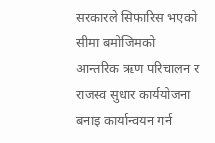सरकारले सिफारिस भएको सीमा बमोजिमको आन्तरिक ऋण परिचालन र राजस्व सुधार कार्ययोजना बनाइ कार्यान्वयन गर्न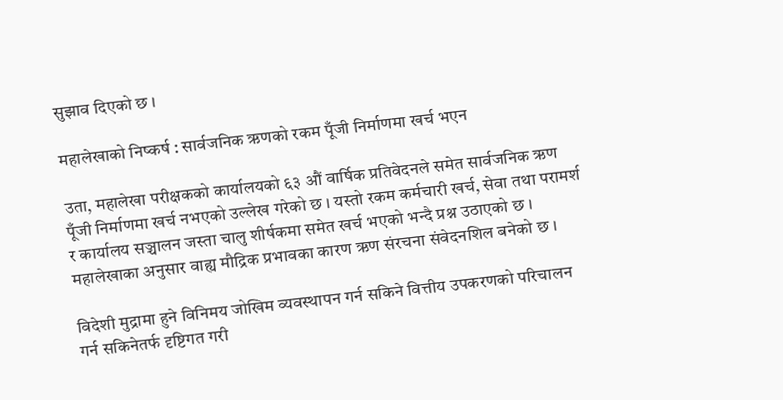सुझाव दिएको छ ।

महालेखाको निष्कर्ष : सार्वजनिक ऋणको रकम पूँजी निर्माणमा खर्च भएन

उता, महालेखा परीक्षकको कार्यालयको ६३ औं वार्षिक प्रतिवेदनले समेत सार्वजनिक ऋण पूँजी निर्माणमा खर्च नभएको उल्लेख गरेको छ । यस्तो रकम कर्मचारी खर्च, सेवा तथा परामर्श र कार्यालय सञ्चालन जस्ता चालु शीर्षकमा समेत खर्च भएको भन्दै प्रश्न उठाएको छ । महालेखाका अनुसार वाह्य मौद्रिक प्रभावका कारण ऋण संरचना संवेदनशिल बनेको छ ।

विदेशी मुद्रामा हुने विनिमय जोखिम व्यवस्थापन गर्न सकिने वित्तीय उपकरणको परिचालन गर्न सकिनेतर्फ दृष्टिगत गरी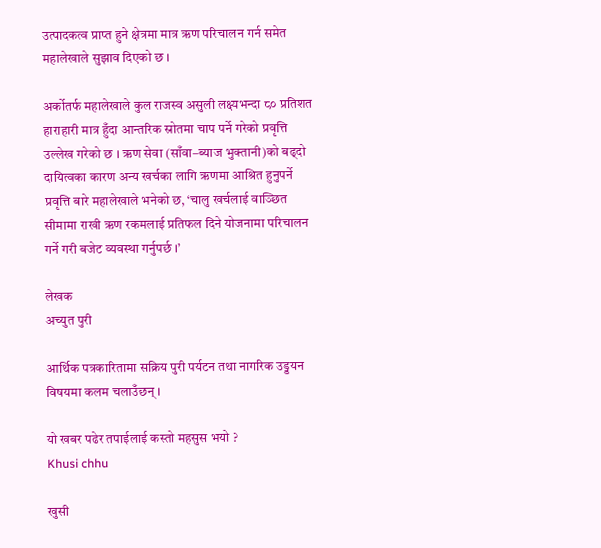उत्पादकत्व प्राप्त हुने क्षेत्रमा मात्र ऋण परिचालन गर्न समेत महालेखाले सुझाव दिएको छ ।

अर्कोतर्फ महालेखाले कुल राजस्व असुली लक्ष्यभन्दा ८० प्रतिशत हाराहारी मात्र हुँदा आन्तरिक स्रोतमा चाप पर्ने गरेको प्रवृत्ति उल्लेख गरेको छ । ऋण सेवा (साँवा–ब्याज भुक्तानी)को बढ्दो दायित्वका कारण अन्य खर्चका लागि ऋणमा आश्रित हुनुपर्ने प्रवृत्ति बारे महालेखाले भनेको छ, ‘चालु खर्चलाई वाञ्छित सीमामा राखी ऋण रकमलाई प्रतिफल दिने योजनामा परिचालन गर्ने गरी बजेट व्यवस्था गर्नुपर्छ ।’

लेखक
अच्युत पुरी

आर्थिक पत्रकारितामा सक्रिय पुरी पर्यटन तथा नागरिक उड्डयन विषयमा कलम चलाउँछन् ।

यो खबर पढेर तपाईलाई कस्तो महसुस भयो ?
Khusi chhu

खुसी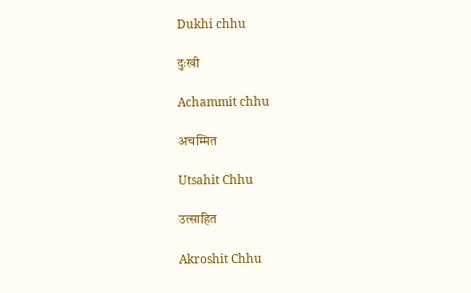Dukhi chhu

दुःखी

Achammit chhu

अचम्मित

Utsahit Chhu

उत्साहित

Akroshit Chhu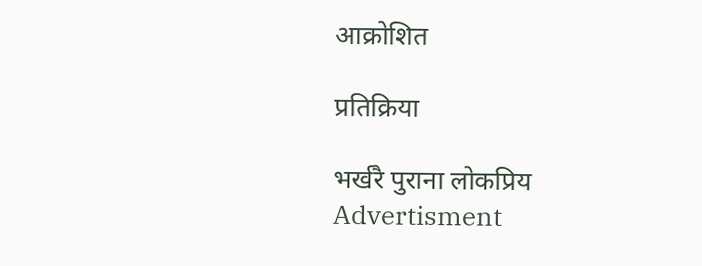आक्रोशित

प्रतिक्रिया

भर्खरै पुराना लोकप्रिय
Advertisment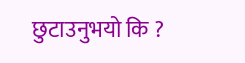छुटाउनुभयो कि ?